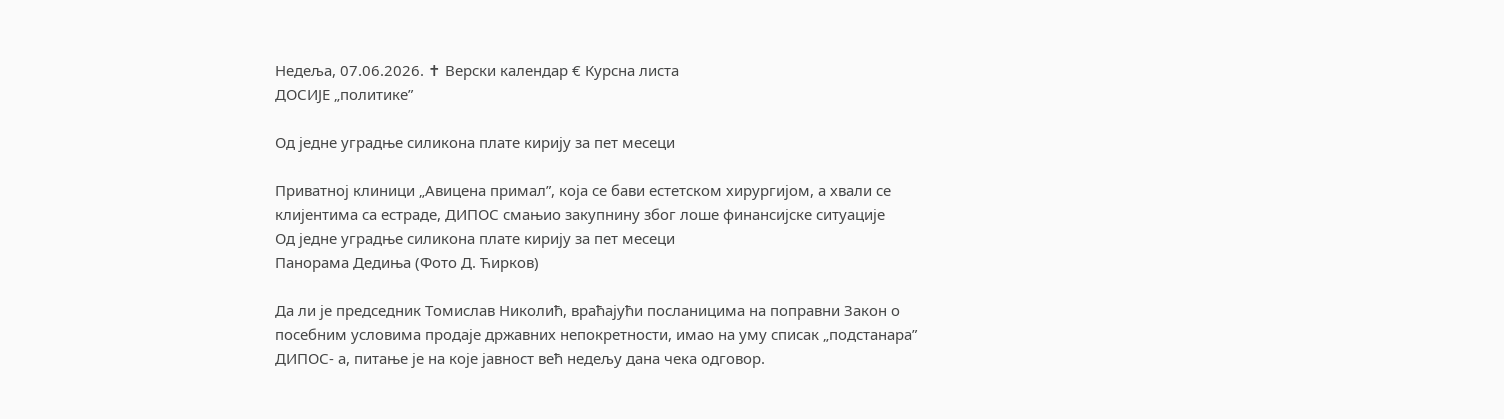Недеља, 07.06.2026. ✝ Верски календар € Курсна листа
ДОСИЈЕ „политике”

Од једне уградње силикона плате кирију за пет месеци

Приватној клиници „Авицена примал”, која се бави естетском хирургијом, а хвали се клијентима са естраде, ДИПОС смањио закупнину због лоше финансијске ситуације
Од једне уградње силикона плате кирију за пет месеци
Панорама Дедиња (Фото Д. Ћирков)

Да ли је председник Томислав Николић, враћајући посланицима на поправни Закон о посебним условима продаје државних непокретности, имао на уму списак „подстанара” ДИПОС- а, питање је на које јавност већ недељу дана чека одговор.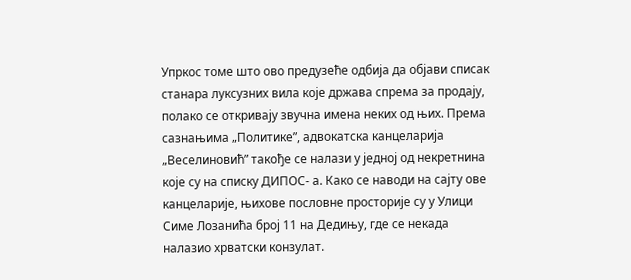Упркос томе што ово предузеће одбија да објави списак станара луксузних вила које држава спрема за продају, полако се откривају звучна имена неких од њих. Према сазнањима „Политике”, адвокатска канцеларија „Веселиновић” такође се налази у једној од некретнина које су на списку ДИПОС- а. Како се наводи на сајту ове канцеларије, њихове пословне просторије су у Улици Симе Лозанића број 11 на Дедињу, где се некада налазио хрватски конзулат.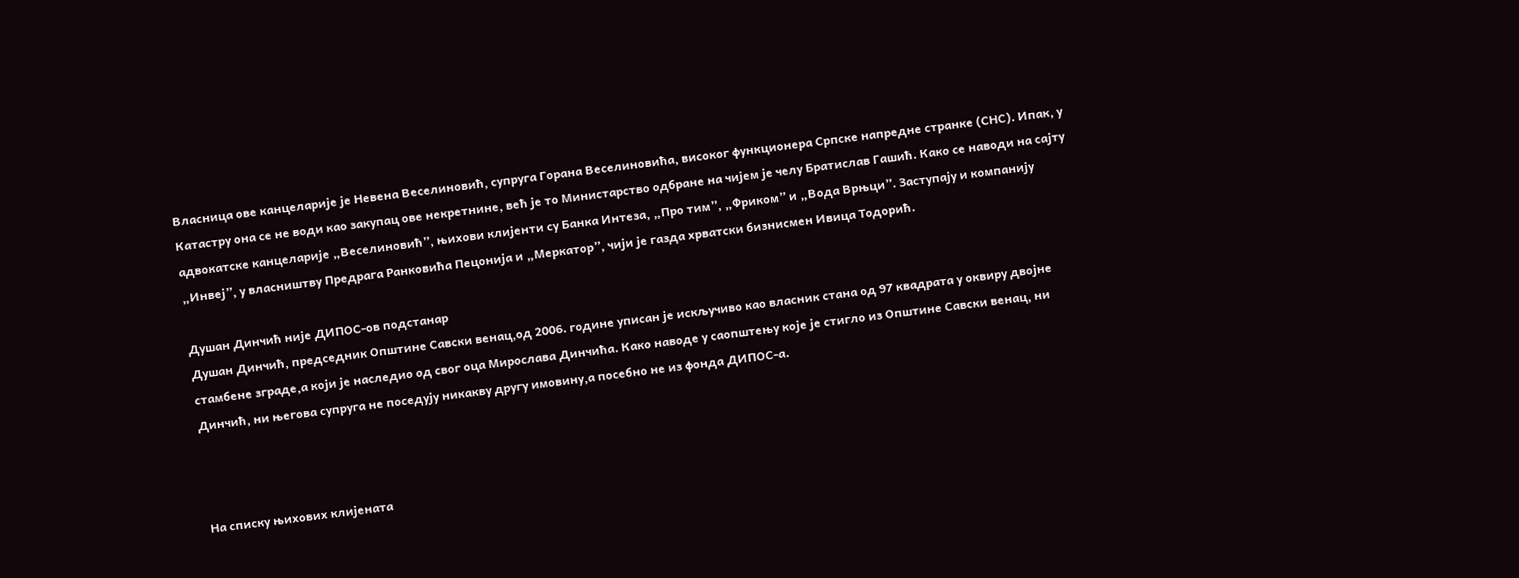Власница ове канцеларије је Невена Веселиновић, супруга Горана Веселиновића, високог функционера Српске напредне странке (СНС). Ипак, у Катастру она се не води као закупац ове некретнине, већ је то Министарство одбране на чијем је челу Братислав Гашић. Како се наводи на сајту адвокатске канцеларије „Веселиновић”, њихови клијенти су Банка Интеза, „Про тим”, „Фриком” и „Вода Врњци”. Заступају и компанију „Инвеј”, у власништву Предрага Ранковића Пецонија и „Меркатор”, чији је газда хрватски бизнисмен Ивица Тодорић.

Душан Динчић није ДИПОС-ов подстанар
Душан Динчић, председник Општине Савски венац,од 2006. године уписан је искључиво као власник стана од 97 квадрата у оквиру двојне стамбене зграде,а који је наследио од свог оца Мирослава Динчића. Како наводе у саопштењу које је стигло из Општине Савски венац, ни Динчић, ни његова супруга не поседују никакву другу имовину,а посебно не из фонда ДИПОС-а.



На списку њихових клијената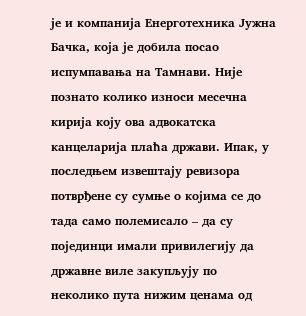је и компанија Енерготехника Јужна Бачка, која је добила посао испумпавања на Тамнави. Није познато колико износи месечна кирија коју ова адвокатска канцеларија плаћа држави. Ипак, у последњем извештају ревизора потврђене су сумње о којима се до тада само полемисало – да су појединци имали привилегију да државне виле закупљују по неколико пута нижим ценама од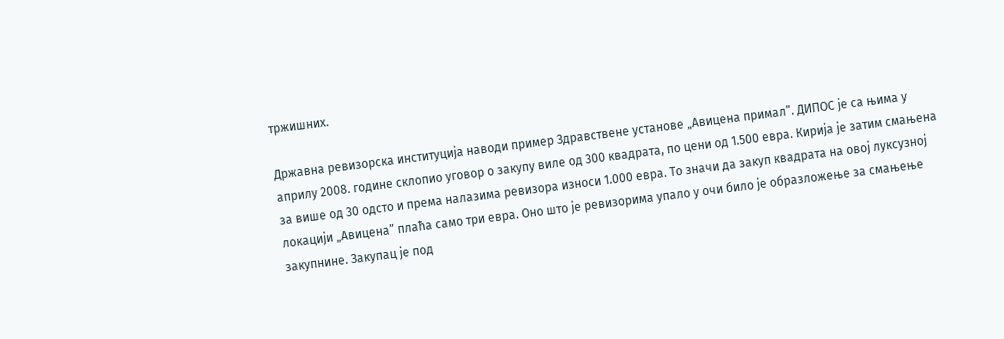тржишних.

Државна ревизорска институција наводи пример Здравствене установе „Авицена примал”. ДИПОС је са њима у априлу 2008. године склопио уговор о закупу виле од 300 квадрата, по цени од 1.500 евра. Кирија је затим смањена за више од 30 одсто и према налазима ревизора износи 1.000 евра. То значи да закуп квадрата на овој луксузној локацији „Авицена” плаћа само три евра. Оно што је ревизорима упало у очи било је образложење за смањење закупнине. Закупац је под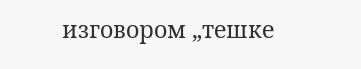изговором „тешке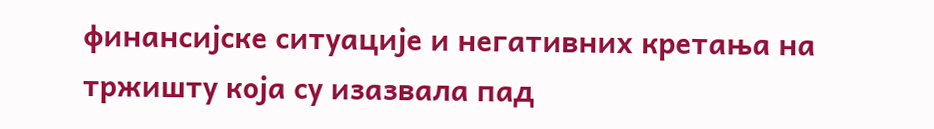финансијске ситуације и негативних кретања на тржишту која су изазвала пад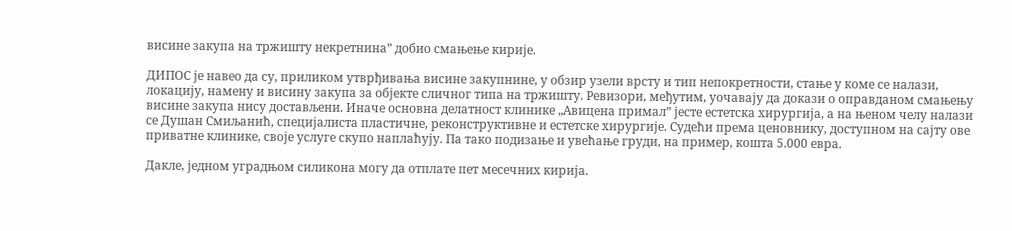висине закупа на тржишту некретнина” добио смањење кирије.

ДИПОС је навео да су, приликом утврђивања висине закупнине, у обзир узели врсту и тип непокретности, стање у коме се налази, локацију, намену и висину закупа за објекте сличног типа на тржишту. Ревизори, међутим, уочавају да докази о оправданом смањењу висине закупа нису достављени. Иначе основна делатност клинике „Авицена примал” јесте естетска хирургија, а на њеном челу налази се Душан Смиљанић, специјалиста пластичне, реконструктивне и естетске хирургије. Судећи према ценовнику, доступном на сајту ове приватне клинике, своје услуге скупо наплаћују. Па тако подизање и увећање груди, на пример, кошта 5.000 евра.

Дакле, једном уградњом силикона могу да отплате пет месечних кирија.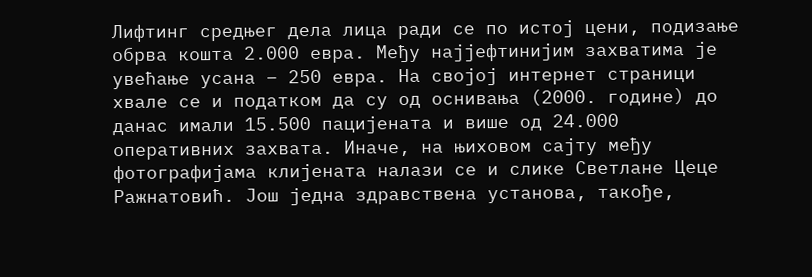Лифтинг средњег дела лица ради се по истој цени, подизање обрва кошта 2.000 евра. Међу најјефтинијим захватима је увећање усана – 250 евра. На својој интернет страници хвале се и податком да су од оснивања (2000. године) до данас имали 15.500 пацијената и више од 24.000 оперативних захвата. Иначе, на њиховом сајту међу фотографијама клијената налази се и слике Светлане Цеце Ражнатовић. Још једна здравствена установа, такође,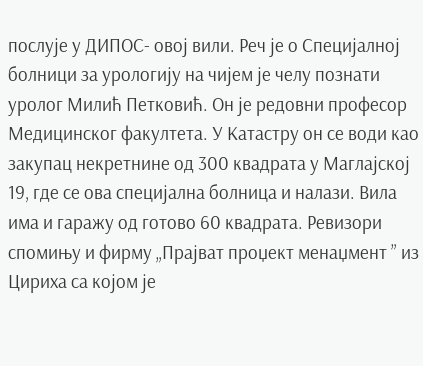послује у ДИПОС- овој вили. Реч је о Специјалној болници за урологију на чијем је челу познати уролог Милић Петковић. Он је редовни професор Медицинског факултета. У Катастру он се води као закупац некретнине од 300 квадрата у Маглајској 19, где се ова специјална болница и налази. Вила има и гаражу од готово 60 квадрата. Ревизори спомињу и фирму „Прајват проџект менаџмент ” из Цириха са којом је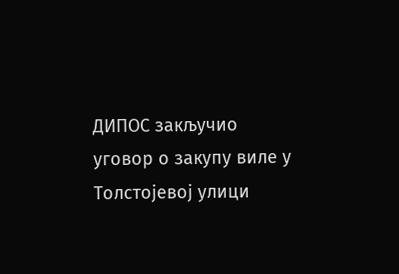ДИПОС закључио уговор о закупу виле у Толстојевој улици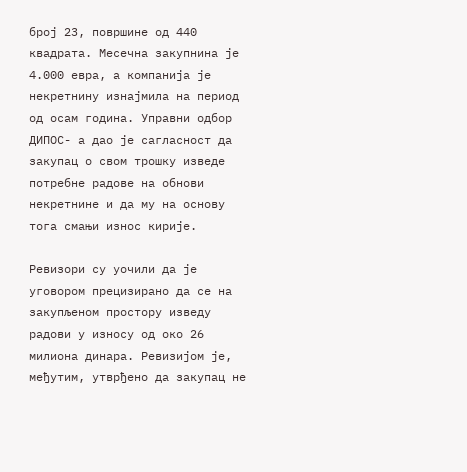број 23, површине од 440 квадрата. Месечна закупнина је 4.000 евра, а компанија је некретнину изнајмила на период од осам година. Управни одбор ДИПОС- а дао је сагласност да закупац о свом трошку изведе потребне радове на обнови некретнине и да му на основу тога смањи износ кирије.

Ревизори су уочили да је уговором прецизирано да се на закупљеном простору изведу радови у износу од око 26 милиона динара. Ревизијом је, међутим, утврђено да закупац не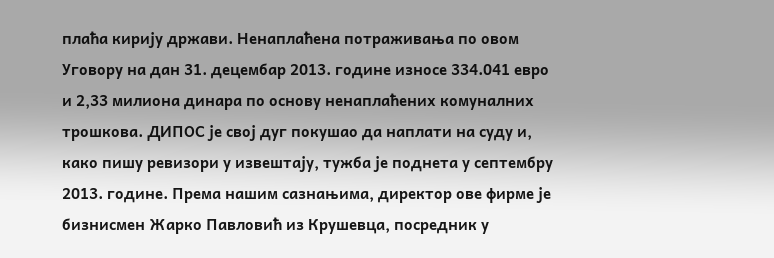плаћа кирију држави. Ненаплаћена потраживања по овом Уговору на дан 31. децембар 2013. године износе 334.041 евро и 2,33 милиона динара по основу ненаплаћених комуналних трошкова. ДИПОС је свој дуг покушао да наплати на суду и, како пишу ревизори у извештају, тужба је поднета у септембру 2013. године. Према нашим сазнањима, директор ове фирме је бизнисмен Жарко Павловић из Крушевца, посредник у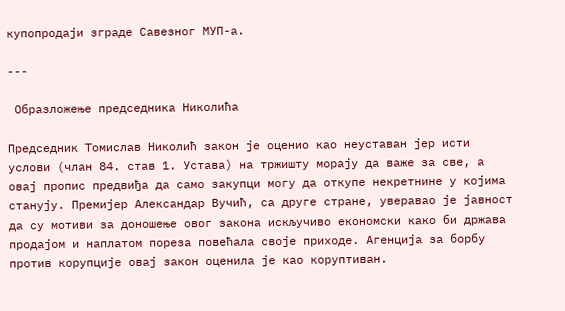купопродаји зграде Савезног МУП-а.

---

 Образложење председника Николића

Председник Томислав Николић закон је оценио као неуставан јер исти услови (члан 84. став 1. Устава) на тржишту морају да важе за све, а овај пропис предвиђа да само закупци могу да откупе некретнине у којима станују. Премијер Александар Вучић, са друге стране, уверавао је јавност да су мотиви за доношење овог закона искључиво економски како би држава продајом и наплатом пореза повећала своје приходе. Агенција за борбу против корупције овај закон оценила је као коруптиван.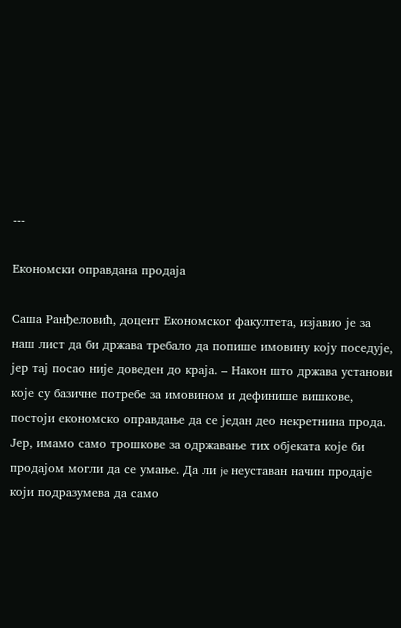---

Економски оправдана продаја

Саша Ранђеловић, доцент Економског факултета, изјавио је за наш лист да би држава требало да попише имовину коју поседује, јер тај посао није доведен до краја. – Након што држава установи које су базичне потребе за имовином и дефинише вишкове, постоји економско оправдање да се један део некретнина прода. Јер, имамо само трошкове за одржавање тих објеката које би продајом могли да се умање. Да ли je неуставан начин продаје који подразумева да само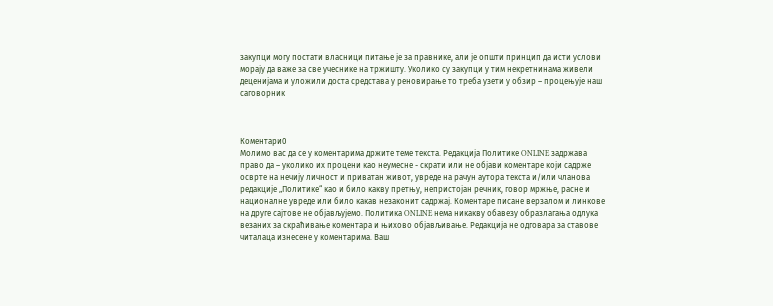закупци могу постати власници питање је за правнике, али је општи принцип да исти услови морају да важе за све учеснике на тржишту. Уколико су закупци у тим некретнинама живели деценијама и уложили доста средстава у реновирање то треба узети у обзир – процењује наш саговорник



Коментари0
Молимо вас да се у коментарима држите теме текста. Редакција Политике ONLINE задржава право да – уколико их процени као неумесне - скрати или не објави коментаре који садрже осврте на нечију личност и приватан живот, увреде на рачун аутора текста и/или чланова редакције „Политике“ као и било какву претњу, непристојан речник, говор мржње, расне и националне увреде или било какав незаконит садржај. Коментаре писане верзалом и линкове на друге сајтове не објављујемо. Политика ONLINE нема никакву обавезу образлагања одлука везаних за скраћивање коментара и њихово објављивање. Редакција не одговара за ставове читалаца изнесене у коментарима. Ваш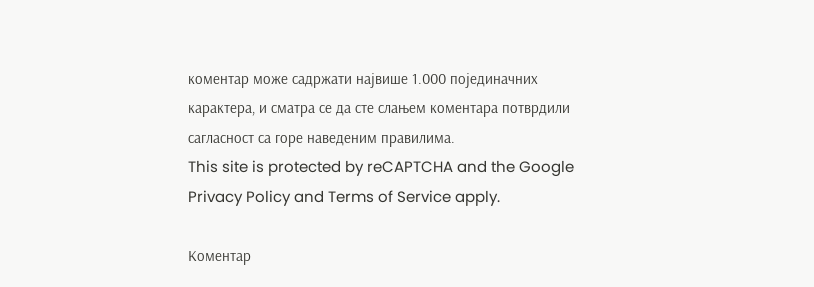коментар може садржати највише 1.000 појединачних карактера, и сматра се да сте слањем коментара потврдили сагласност са горе наведеним правилима.
This site is protected by reCAPTCHA and the Google Privacy Policy and Terms of Service apply.

Комeнтар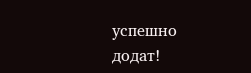успeшно додат!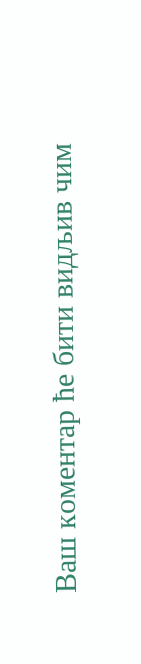Ваш комeнтар ћe бити видљив чим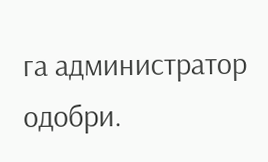га администратор одобри.